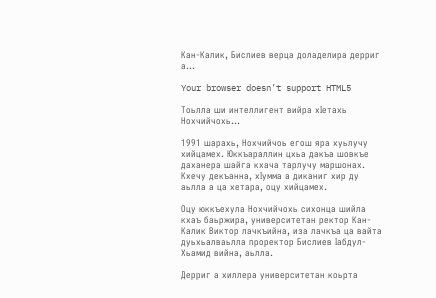Кан-Калик, Бислиев верца доладелира дерриг а...

Your browser doesn’t support HTML5

Тоьлла ши интеллигент вийра хIетахь Нохчийчохь...

1991 шарахь, Нохчийчоь егош яра хуьлучу хийцамех. Юккъараллин цхьа дакъа шовкъе даханера шайга кхача тарлучу маршонах. Кхечу декъанна, хIумма а диканиг хир ду аьлла а ца хетара, оцу хийцамех.

Оцу юккъехула Нохчийчохь сихонца шийла кхаъ баьржира, университетан ректор Кан-Калик Виктор лачкъийна, иза лачкъа ца вайта дуьхьалваьлла проректор Бислиев Iабдул-Хьамид вийна, аьлла.

Дерриг а хиллера университетан коьрта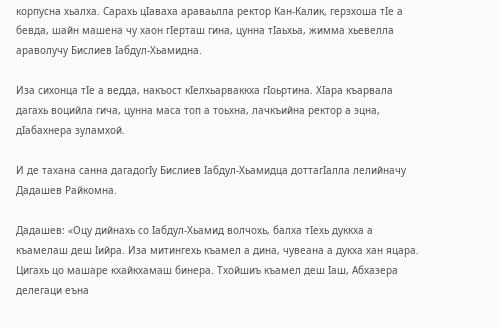корпусна хьалха. Сарахь цIаваха араваьлла ректор Кан-Калик, герзхоша тIе а бевда, шайн машена чу хаон гIерташ гина, цунна тIаьхьа, жимма хьевелла араволучу Бислиев Iабдул-Хьамидна.

Иза сихонца тIе а ведда, накъост кIелхьарваккха гIоьртина. ХIара къарвала дагахь воцийла гича, цунна маса топ а тоьхна, лачкъийна ректор а эцна, дIабахнера зуламхой.

И де тахана санна дагадогIу Бислиев Iабдул-Хьамидца доттагIалла лелийначу Дадашев Райкомна.

Дадашев: «Оцу дийнахь со Iабдул-Хьамид волчохь, балха тIехь дуккха а къамелаш деш Iийра. Иза митингехь къамел а дина, чувеана а дукха хан яцара. Цигахь цо машаре кхайкхамаш бинера. Тхойшиъ къамел деш Iаш, Абхазера делегаци еъна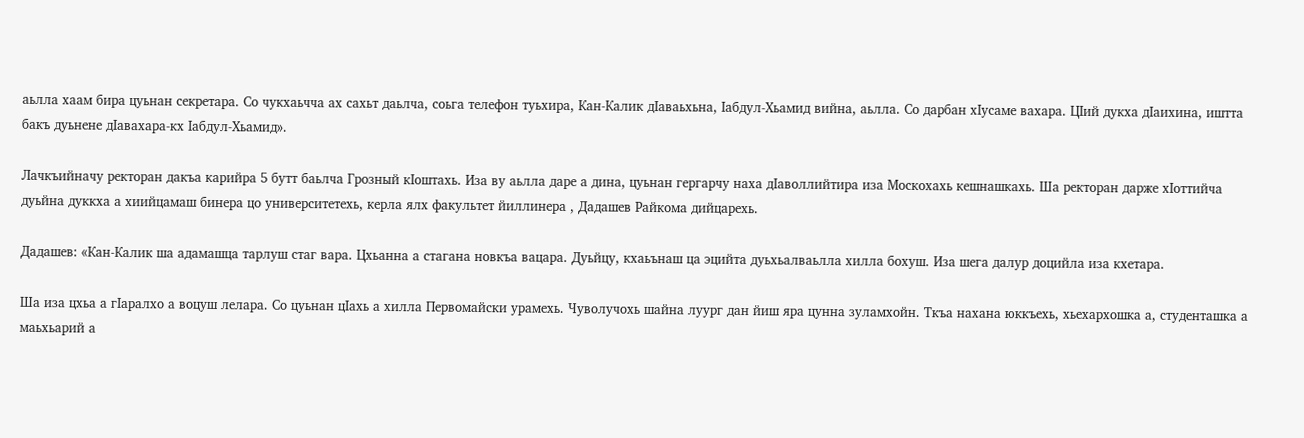аьлла хаам бира цуьнан секретара. Со чукхаьчча ах сахьт даьлча, соьга телефон туьхира, Кан-Калик дIаваьхьна, Iабдул-Хьамид вийна, аьлла. Со дарбан хIусаме вахара. ЦIий дукха дIаихина, иштта бакъ дуьнене дIавахара-кх Iабдул-Хьамид».

Лачкъийначу ректоран дакъа карийра 5 бутт баьлча Грозный кIоштахь. Иза ву аьлла даре а дина, цуьнан гергарчу наха дIаволлийтира иза Москохахь кешнашкахь. Ша ректоран дарже хIоттийча дуьйна дуккха а хиийцамаш бинера цо университетехь, керла ялх факультет йиллинера , Дадашев Райкома дийцарехь.

Дадашев: «Кан-Калик ша адамашца тарлуш стаг вара. Цхьанна а стагана новкъа вацара. Дуьйцу, кхаьънаш ца эцийта дуьхьалваьлла хилла бохуш. Иза шега далур доцийла иза кхетара.

Ша иза цхьа а гIаралхо а воцуш лелара. Со цуьнан цIахь а хилла Первомайски урамехь. Чуволучохь шайна луург дан йиш яра цунна зуламхойн. Ткъа нахана юккъехь, хьехархошка а, студенташка а маьхьарий а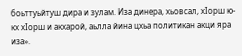боьттуьйтуш дира и зулам. Иза динера, хьовсал, хIорш ю-кх хIорш и акхарой, аьлла йина цхьа политикан акци яра иза».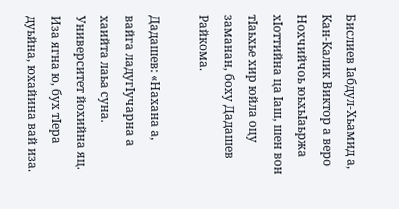Бислиев Iабдул-Хьамид а, Кан-Калик Виктор а веро Нохчийчоь юьхьIаьржа хIоттийна ца Iаш, шен вон тIаьхье хир юйла оцу заманан, боху Дадашев Райкома.

Дадашев: «Нахана а, вайга ладугIучарна а хаийта лаьа суна. Университет йохийна яц. Иза ягна ю, бух тIера дуьйна, юхайина вай иза.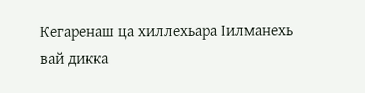Кегаренаш ца хиллехьара Iилманехь вай дикка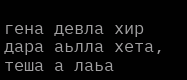гена девла хир дара аьлла хета, теша а лаьа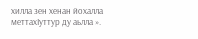хилла зен хенан йохалла меттахIуттур ду аьлла ».